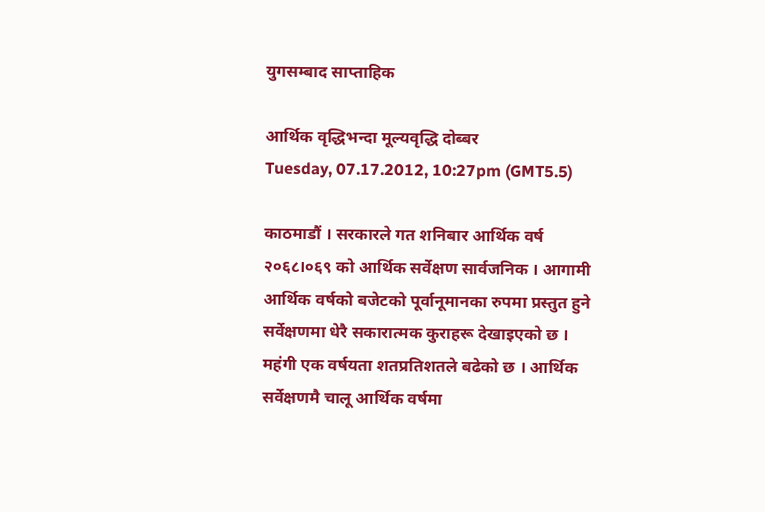युगसम्बाद साप्ताहिक

आर्थिक वृद्धिभन्दा मूल्यवृद्धि दोब्बर
Tuesday, 07.17.2012, 10:27pm (GMT5.5)

काठमाडौं । सरकारले गत शनिबार आर्थिक वर्ष २०६८।०६९ को आर्थिक सर्वेक्षण सार्वजनिक । आगामी आर्थिक वर्षको बजेटको पूर्वानूमानका रुपमा प्रस्तुत हुने सर्वेक्षणमा धेरै सकारात्मक कुराहरू देखाइएको छ । महंगी एक वर्षयता शतप्रतिशतले बढेको छ । आर्थिक सर्वेक्षणमै चालू आर्थिक वर्षमा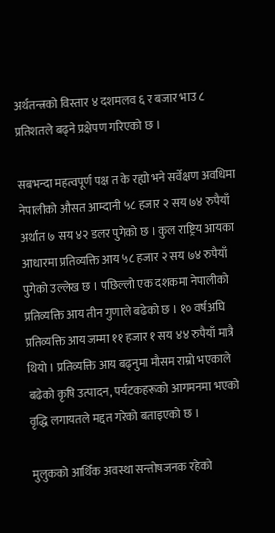अर्थतन्त्रको विस्तार ४ दशमलव ६ र बजार भाउ ८ प्रतिशतले बढ्ने प्रक्षेपण गरिएको छ ।

सबभन्दा महत्वपूर्ण पक्ष त के रह्यो भने सर्वेक्षण अवधिमा नेपालीको औसत आम्दानी ५८ हजार २ सय ७४ रुपैयाँ अर्थात ७ सय ४२ डलर पुगेको छ । कुल राष्ट्रिय आयका आधारमा प्रतिव्यक्ति आय ५८ हजार २ सय ७४ रुपैयाँ पुगेको उल्लेख छ । पछिल्लो एक दशकमा नेपालीको प्रतिव्यक्ति आय तीन गुणाले बढेको छ । १० वर्षअघि प्रतिव्यक्ति आय जम्मा ११ हजार १ सय ४४ रुपैयाँ मात्रै थियो । प्रतिव्यक्ति आय बढ्नुमा मौसम राम्रो भएकाले बढेको कृषि उत्पादन, पर्यटकहरूको आगमनमा भएको वृद्धि लगायतले मद्दत गरेको बताइएको छ ।

मुलुकको आर्थिक अवस्था सन्तोषजनक रहेको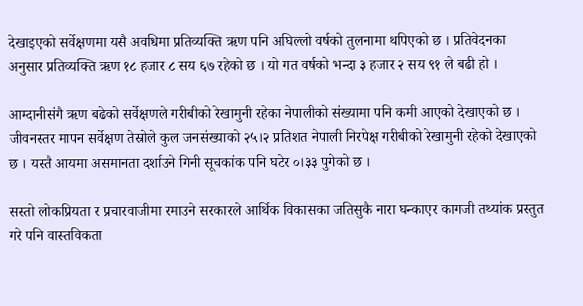देखाइएको सर्वेक्षणमा यसै अवधिमा प्रतिव्यक्ति ऋण पनि अघिल्लो वर्षको तुलनामा थपिएको छ । प्रतिवेदनका अनुसार प्रतिव्यक्ति ऋण १८ हजार ८ सय ६७ रहेको छ । यो गत वर्षको भन्दा ३ हजार २ सय ९१ ले बढी हो ।

आम्दानीसंगै ऋण बढेको सर्वेक्षणले गरीबीको रेखामुनी रहेका नेपालीको संख्यामा पनि कमी आएको देखाएको छ । जीवनस्तर मापन सर्वेक्षण तेस्रोले कुल जनसंख्याको २५।२ प्रतिशत नेपाली निरपेक्ष गरीबीको रेखामुनी रहेको देखाएको छ । यस्तै आयमा असमानता दर्शाउने गिनी सूचकांक पनि घटेर ०।३३ पुगेको छ ।

सस्तो लोकप्रियता र प्रचारवाजीमा रमाउने सरकारले आर्थिक विकासका जतिसुकै नारा घन्काएर कागजी तथ्यांक प्रस्तुत गरे पनि वास्तविकता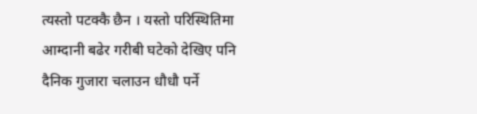त्यस्तो पटक्कै छैन । यस्तो परिस्थितिमा आम्दानी बढेर गरीबी घटेको देखिए पनि दैनिक गुजारा चलाउन धौधौ पर्ने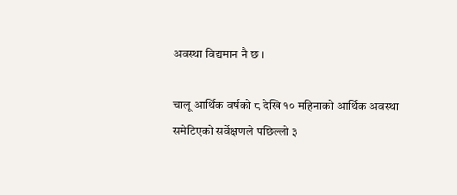अवस्था विद्यमान नै छ ।

चालू आर्थिक वर्षको ८ देखि १० महिनाको आर्थिक अवस्था समेटिएको सर्वेक्षणले पछिल्लो ३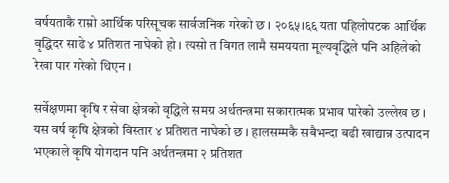वर्षयताकै राम्रो आर्थिक परिसूचक सार्वजनिक गरेको छ । २०६५।६६ यता पहिलोपटक आर्थिक वृद्धिदर साढे ४ प्रतिशत नाघेको हो । त्यसो त विगत लामै समययता मूल्यवृद्धिले पनि अहिलेको रेखा पार गरेको थिएन ।

सर्वेक्षणमा कृषि र सेवा क्षेत्रको वृद्धिले समग्र अर्थतन्त्रमा सकारात्मक प्रभाव पारेको उल्लेख छ । यस वर्ष कृषि क्षेत्रको विस्तार ४ प्रतिशत नाघेको छ । हालसम्मकै सबैभन्दा बढी खाद्यान्न उत्पादन भएकाले कृषि योगदान पनि अर्थतन्त्रमा २ प्रतिशत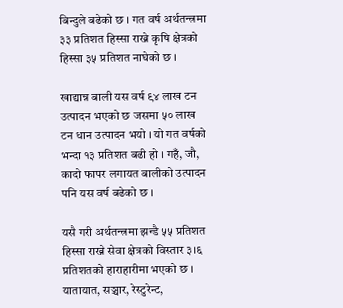बिन्दुले बढेको छ । गत वर्ष अर्थतन्त्रमा ३३ प्रतिशत हिस्सा राख्ने कृषि क्षेत्रको हिस्सा ३५ प्रतिशत नाघेको छ ।

खाद्यान्न बाली यस वर्ष ९४ लाख टन उत्पादन भएको छ जसमा ५० लाख टन धान उत्पादन भयो । यो गत वर्षको भन्दा १३ प्रतिशत बढी हो । गहँ, जौ, कादो फापर लगायत बालीको उत्पादन पनि यस वर्ष बढेको छ ।

यसै गरी अर्थतन्त्रमा झन्डै ५५ प्रतिशत हिस्सा राख्ने सेवा क्षेत्रको विस्तार ३।६ प्रतिशतको हाराहारीमा भएको छ । यातायात, सञ्चार, रेस्टुरेन्ट,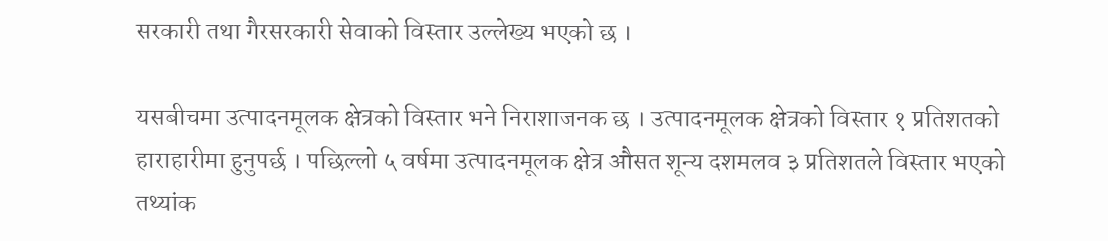सरकारी तथा गैरसरकारी सेवाको विस्तार उल्लेख्य भएको छ ।

यसबीचमा उत्पादनमूलक क्षेत्रको विस्तार भने निराशाजनक छ । उत्पादनमूलक क्षेत्रको विस्तार १ प्रतिशतको हाराहारीमा हुनुपर्छ । पछिल्लो ५ वर्षमा उत्पादनमूलक क्षेत्र औसत शून्य दशमलव ३ प्रतिशतले विस्तार भएको तथ्यांक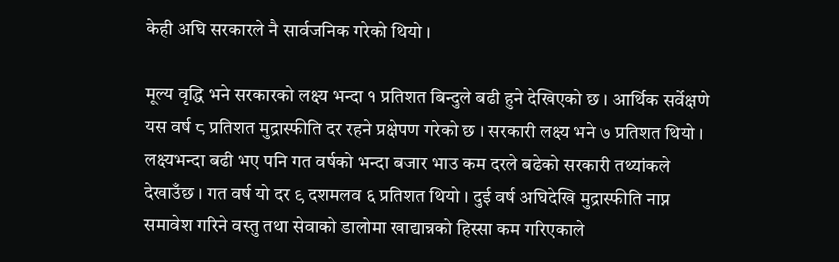केही अघि सरकारले नै सार्वजनिक गरेको थियो ।

मूल्य वृद्धि भने सरकारको लक्ष्य भन्दा १ प्रतिशत बिन्दुले बढी हुने देखिएको छ । आर्थिक सर्वेक्षणे यस वर्ष ८ प्रतिशत मुद्रास्फीति दर रहने प्रक्षेपण गरेको छ । सरकारी लक्ष्य भने ७ प्रतिशत थियो । लक्ष्यभन्दा बढी भए पनि गत वर्षको भन्दा बजार भाउ कम दरले बढेको सरकारी तथ्यांकले देखाउँछ । गत वर्ष यो दर ९ दशमलव ६ प्रतिशत थियो । दुई वर्ष अघिदेखि मुद्रास्फीति नाप्न समावेश गरिने वस्तु तथा सेवाको डालोमा खाद्यान्नको हिस्सा कम गरिएकाले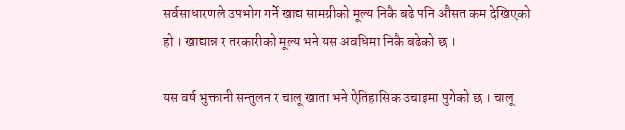सर्वसाधारणले उपभोग गर्ने खाद्य सामग्रीको मूल्य निकै बढे पनि औसत कम देखिएको हो । खाद्यान्न र तरकारीको मूल्य भने यस अवधिमा निकै बढेको छ ।

यस वर्ष भुक्तानी सन्तुलन र चालू खाता भने ऐतिहासिक उचाइमा पुगेको छ । चालू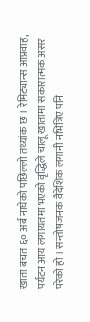खाता बचत ६० अर्ब नाघेको पछिल्लो तथ्यांक छ । रेमिट्यान्स आप्रवाह, पर्यटन आय लगायतमा भएको वृद्धिले चालू खातामा सकारात्मक असर परेको हो । सन्तोषजनक वैदेशिक लगानी नभित्रिए पनि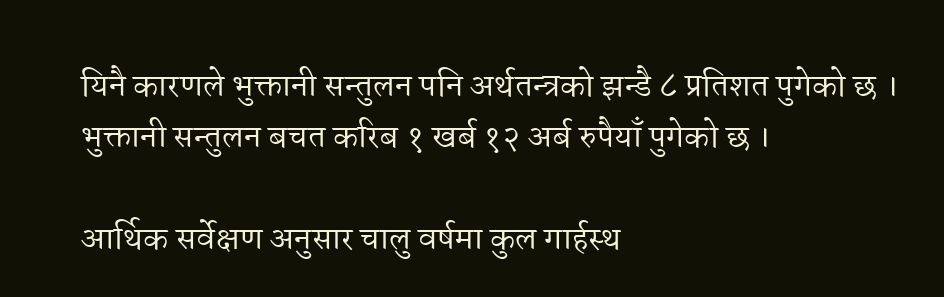यिनै कारणले भुक्तानी सन्तुलन पनि अर्थतन्त्रको झन्डै ८ प्रतिशत पुगेको छ । भुक्तानी सन्तुलन बचत करिब १ खर्ब १२ अर्ब रुपैयाँ पुगेको छ ।

आर्थिक सर्वेक्षण अनुसार चालु वर्षमा कुल गार्हस्थ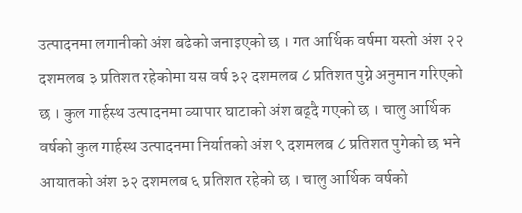उत्पादनमा लगानीको अंश बढेको जनाइएको छ । गत आर्थिक वर्षमा यस्तो अंश २२ दशमलब ३ प्रतिशत रहेकोमा यस वर्ष ३२ दशमलब ८ प्रतिशत पुग्ने अनुमान गरिएको छ । कुल गार्हस्थ उत्पादनमा व्यापार घाटाको अंश बढ्दै गएको छ । चालु आर्थिक वर्षको कुल गार्हस्थ उत्पादनमा निर्यातको अंश ९ दशमलब ८ प्रतिशत पुगेको छ भने आयातको अंश ३२ दशमलब ६ प्रतिशत रहेको छ । चालु आर्थिक वर्षको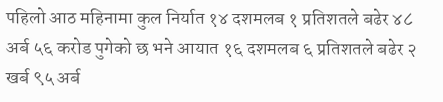पहिलो आठ महिनामा कुल निर्यात १४ दशमलब १ प्रतिशतले बढेर ४८ अर्ब ५६ करोड पुगेको छ भने आयात १६ दशमलब ६ प्रतिशतले बढेर २ खर्ब ९५ अर्ब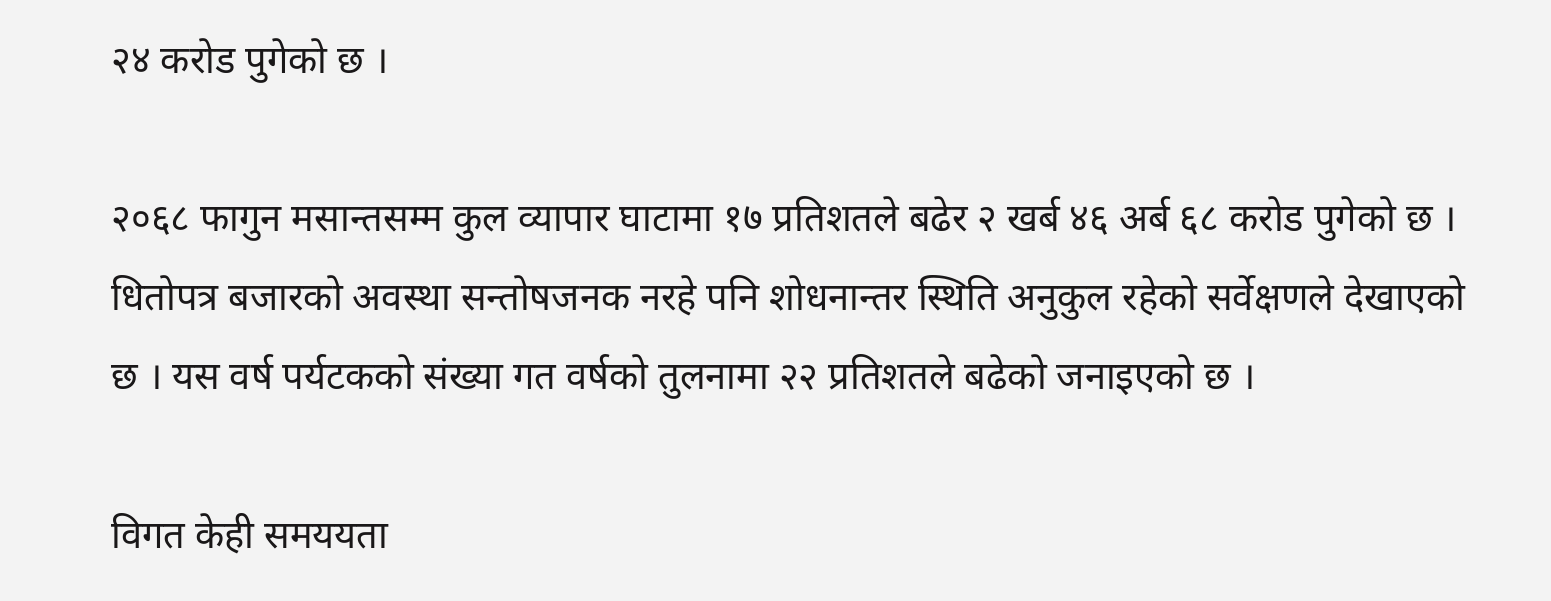२४ करोड पुगेको छ ।

२०६८ फागुन मसान्तसम्म कुल व्यापार घाटामा १७ प्रतिशतले बढेर २ खर्ब ४६ अर्ब ६८ करोड पुगेको छ । धितोपत्र बजारको अवस्था सन्तोषजनक नरहे पनि शोधनान्तर स्थिति अनुकुल रहेको सर्वेक्षणले देखाएको छ । यस वर्ष पर्यटकको संख्या गत वर्षको तुलनामा २२ प्रतिशतले बढेको जनाइएको छ ।

विगत केही समययता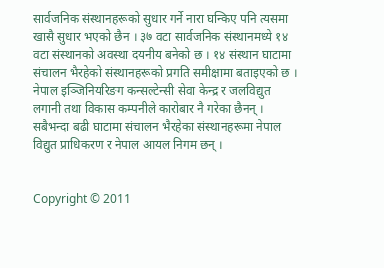सार्वजनिक संस्थानहरूको सुधार गर्ने नारा घन्किए पनि त्यसमा खासै सुधार भएको छैन । ३७ वटा सार्वजनिक संस्थानमध्ये १४ वटा संस्थानको अवस्था दयनीय बनेको छ । १४ संस्थान घाटामा संचालन भैरहेको संस्थानहरूको प्रगति समीक्षामा बताइएको छ । नेपाल इञ्जिनियरिङग कन्सल्टेन्सी सेवा केन्द्र र जलविद्युत लगानी तथा विकास कम्पनीले कारोबार नै गरेका छैनन् । सबैभन्दा बढी घाटामा संचालन भैरहेका संस्थानहरूमा नेपाल विद्युत प्राधिकरण र नेपाल आयल निगम छन् ।


Copyright © 2011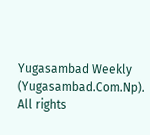Yugasambad Weekly (Yugasambad.Com.Np). All rights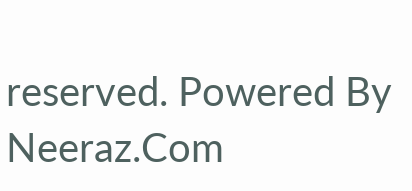reserved. Powered By Neeraz.Com